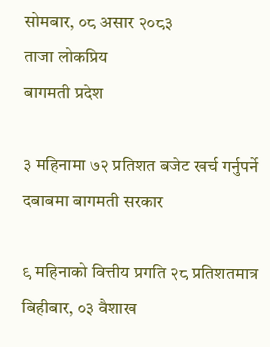सोमबार, ०८ असार २०८३
ताजा लोकप्रिय
बागमती प्रदेश

३ महिनामा ७२ प्रतिशत बजेट खर्च गर्नुपर्ने दबाबमा बागमती सरकार

९ महिनाको वित्तीय प्रगति २८ प्रतिशतमात्र
बिहीबार, ०३ वैशाख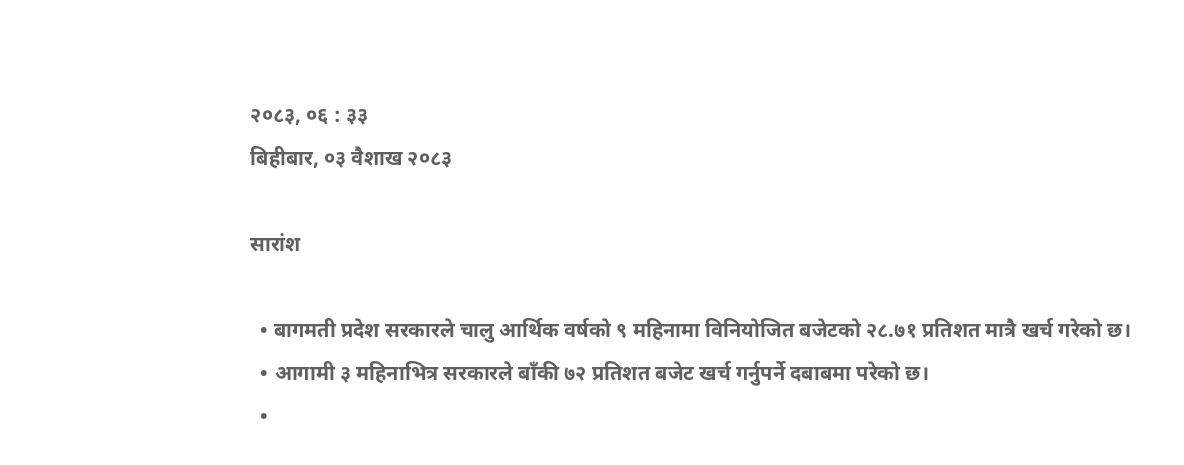२०८३, ०६ : ३३
बिहीबार, ०३ वैशाख २०८३

सारांश

  • बागमती प्रदेश सरकारले चालु आर्थिक वर्षको ९ महिनामा विनियोजित बजेटको २८.७१ प्रतिशत मात्रै खर्च गरेको छ।
  • आगामी ३ महिनाभित्र सरकारले बाँकी ७२ प्रतिशत बजेट खर्च गर्नुपर्ने दबाबमा परेको छ।
  •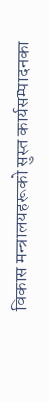विकास मन्त्रालयहरूको सुस्त कार्यसम्पादनका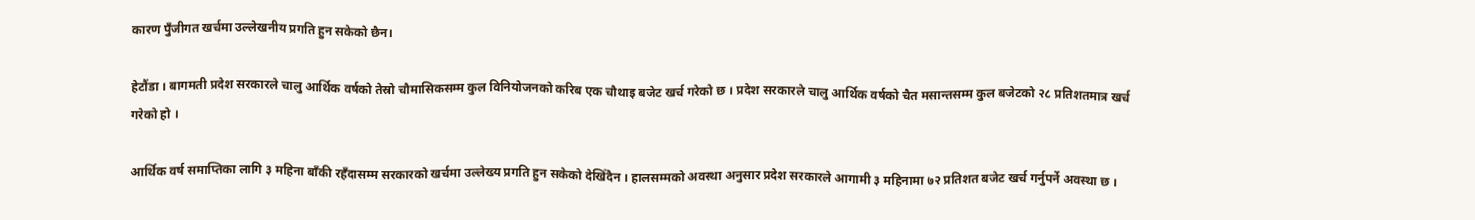कारण पुँजीगत खर्चमा उल्लेखनीय प्रगति हुन सकेको छैन।

हेटौंडा । बागमती प्रदेश सरकारले चालु आर्थिक वर्षको तेस्रो चौमासिकसम्म कुल विनियोजनको करिब एक चौथाइ बजेट खर्च गरेको छ । प्रदेश सरकारले चालु आर्थिक वर्षको चैत मसान्तसम्म कुल बजेटको २८ प्रतिशतमात्र खर्च गरेको हो ।

आर्थिक वर्ष समाप्तिका लागि ३ महिना बाँकी रहँदासम्म सरकारको खर्चमा उल्लेख्य प्रगति हुन सकेको देखिँदैन । हालसम्मको अवस्था अनुसार प्रदेश सरकारले आगामी ३ महिनामा ७२ प्रतिशत बजेट खर्च गर्नुपर्ने अवस्था छ ।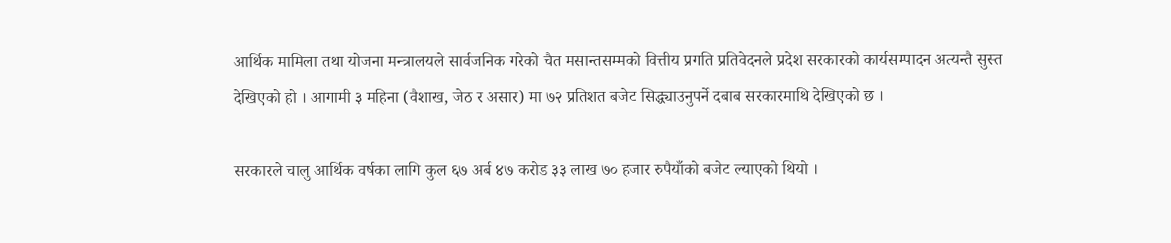आर्थिक मामिला तथा योजना मन्त्रालयले सार्वजनिक गरेको चैत मसान्तसम्मको वित्तीय प्रगति प्रतिवेदनले प्रदेश सरकारको कार्यसम्पादन अत्यन्तै सुस्त देखिएको हो । आगामी ३ महिना (वैशाख, जेठ र असार) मा ७२ प्रतिशत बजेट सिद्ध्याउनुपर्ने दबाब सरकारमाथि देखिएको छ ।

सरकारले चालु आर्थिक वर्षका लागि कुल ६७ अर्ब ४७ करोड ३३ लाख ७० हजार रुपैयाँको बजेट ल्याएको थियो ।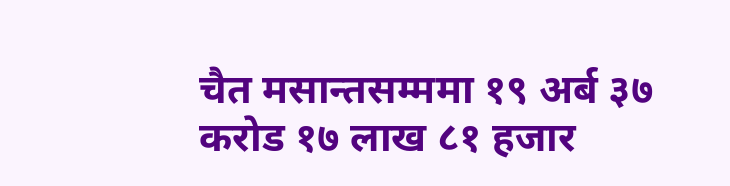चैत मसान्तसम्ममा १९ अर्ब ३७ करोड १७ लाख ८१ हजार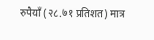रुपैयाँ (२८.७१ प्रतिशत) मात्र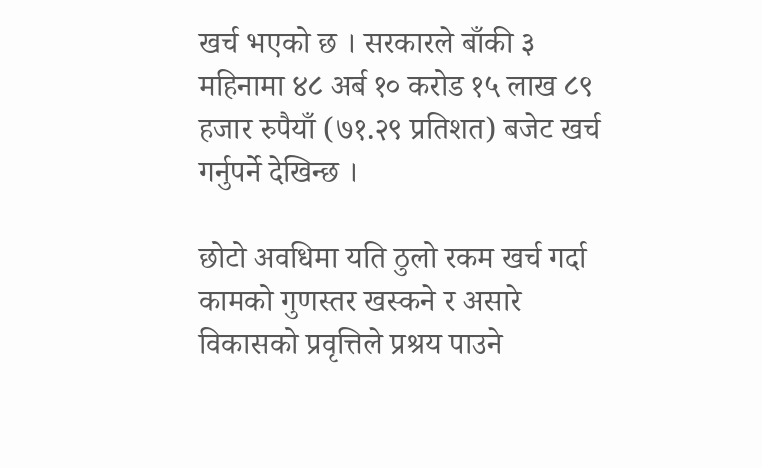खर्च भएको छ । सरकारले बाँकी ३ महिनामा ४८ अर्ब १० करोड १५ लाख ८९ हजार रुपैयाँ (७१.२९ प्रतिशत) बजेट खर्च गर्नुपर्ने देखिन्छ ।

छोटो अवधिमा यति ठुलो रकम खर्च गर्दा कामको गुणस्तर खस्कने र असारे विकासको प्रवृत्तिले प्रश्रय पाउने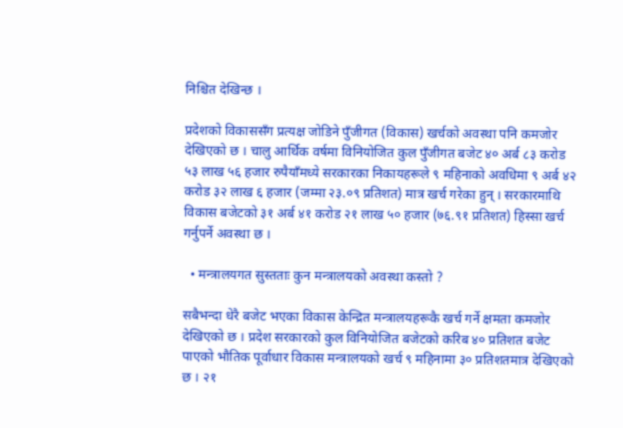निश्चित देखिन्छ ।

प्रदेशको विकाससँग प्रत्यक्ष जोडिने पुँजीगत (विकास) खर्चको अवस्था पनि कमजोर देखिएको छ । चालु आर्थिक वर्षमा विनियोजित कुल पुँजीगत बजेट ४० अर्ब ८३ करोड ५३ लाख ५६ हजार रुपैयाँमध्ये सरकारका निकायहरूले ९ महिनाको अवधिमा ९ अर्ब ४२ करोड ३२ लाख ६ हजार (जम्मा २३.०९ प्रतिशत) मात्र खर्च गरेका हुन् । सरकारमाथि विकास बजेटको ३१ अर्ब ४१ करोड २१ लाख ५० हजार (७६.९१ प्रतिशत) हिस्सा खर्च गर्नुपर्ने अवस्था छ ।

  • मन्त्रालयगत सुस्तताः कुन मन्त्रालयको अवस्था कस्तो ?

सबैभन्दा धेरै बजेट भएका विकास केन्द्रित मन्त्रालयहरूकै खर्च गर्ने क्षमता कमजोर देखिएको छ । प्रदेश सरकारको कुल विनियोजित बजेटको करिब ४० प्रतिशत बजेट पाएको भौतिक पूर्वाधार विकास मन्त्रालयको खर्च ९ महिनामा ३० प्रतिशतमात्र देखिएको छ । २१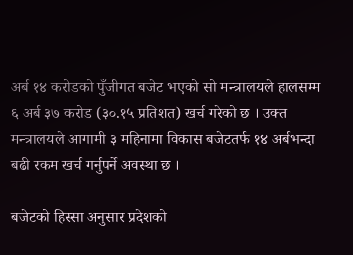अर्ब १४ करोडको पुँजीगत बजेट भएको सो मन्त्रालयले हालसम्म ६ अर्ब ३७ करोड (३०.१५ प्रतिशत) खर्च गरेको छ । उक्त मन्त्रालयले आगामी ३ महिनामा विकास बजेटतर्फ १४ अर्बभन्दा बढी रकम खर्च गर्नुपर्ने अवस्था छ ।

बजेटको हिस्सा अनुसार प्रदेशको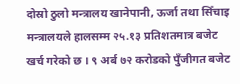दोस्रो ठुलो मन्त्रालय खानेपानी, ऊर्जा तथा सिँचाइ मन्त्रालयले हालसम्म २५.१३ प्रतिशतमात्र बजेट खर्च गरेको छ । ९ अर्ब ७२ करोडको पुँजीगत बजेट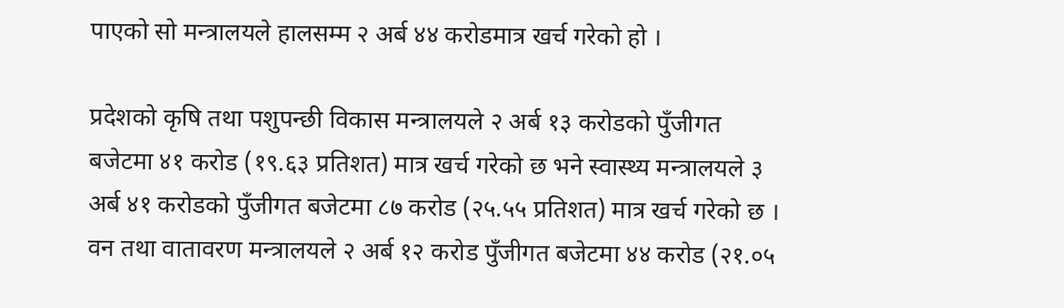पाएको सो मन्त्रालयले हालसम्म २ अर्ब ४४ करोडमात्र खर्च गरेको हो ।

प्रदेशको कृषि तथा पशुपन्छी विकास मन्त्रालयले २ अर्ब १३ करोडको पुँजीगत बजेटमा ४१ करोड (१९.६३ प्रतिशत) मात्र खर्च गरेको छ भने स्वास्थ्य मन्त्रालयले ३ अर्ब ४१ करोडको पुँजीगत बजेटमा ८७ करोड (२५.५५ प्रतिशत) मात्र खर्च गरेको छ । वन तथा वातावरण मन्त्रालयले २ अर्ब १२ करोड पुँजीगत बजेटमा ४४ करोड (२१.०५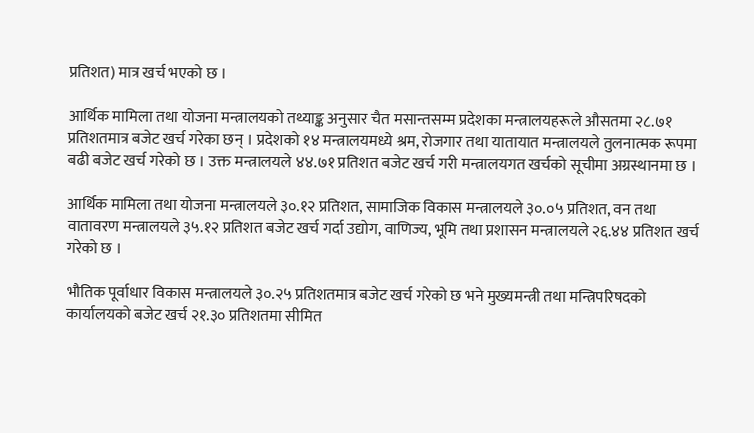प्रतिशत) मात्र खर्च भएको छ ।

आर्थिक मामिला तथा योजना मन्त्रालयको तथ्याङ्क अनुसार चैत मसान्तसम्म प्रदेशका मन्त्रालयहरूले औसतमा २८.७१ प्रतिशतमात्र बजेट खर्च गरेका छन् । प्रदेशको १४ मन्त्रालयमध्ये श्रम, रोजगार तथा यातायात मन्त्रालयले तुलनात्मक रूपमा बढी बजेट खर्च गरेको छ । उक्त मन्त्रालयले ४४.७१ प्रतिशत बजेट खर्च गरी मन्त्रालयगत खर्चको सूचीमा अग्रस्थानमा छ ।

आर्थिक मामिला तथा योजना मन्त्रालयले ३०.१२ प्रतिशत, सामाजिक विकास मन्त्रालयले ३०.०५ प्रतिशत, वन तथा वातावरण मन्त्रालयले ३५.१२ प्रतिशत बजेट खर्च गर्दा उद्योग, वाणिज्य, भूमि तथा प्रशासन मन्त्रालयले २६.४४ प्रतिशत खर्च गरेको छ ।

भौतिक पूर्वाधार विकास मन्त्रालयले ३०.२५ प्रतिशतमात्र बजेट खर्च गरेको छ भने मुख्यमन्त्री तथा मन्त्रिपरिषदको कार्यालयको बजेट खर्च २१.३० प्रतिशतमा सीमित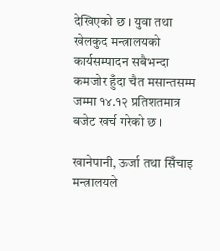देखिएको छ । युवा तथा खेलकुद मन्त्रालयको कार्यसम्पादन सबैभन्दा कमजोर हुँदा चैत मसान्तसम्म जम्मा १४.१२ प्रतिशतमात्र बजेट खर्च गरेको छ ।

खानेपानी, ऊर्जा तथा सिँचाइ मन्त्रालयले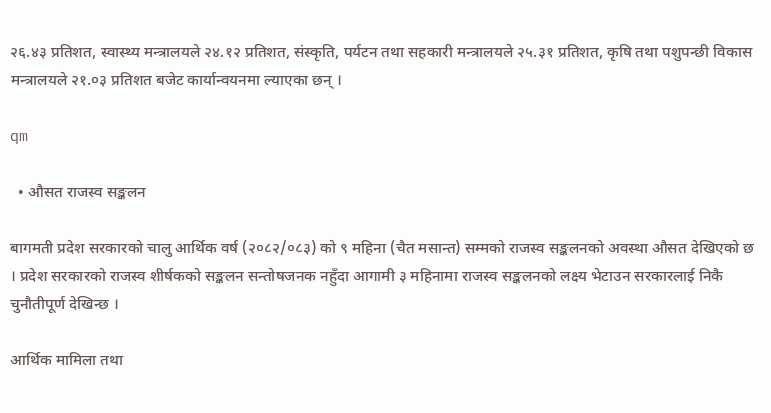२६.४३ प्रतिशत, स्वास्थ्य मन्त्रालयले २४.१२ प्रतिशत, संस्कृति, पर्यटन तथा सहकारी मन्त्रालयले २५.३१ प्रतिशत, कृषि तथा पशुपन्छी विकास मन्त्रालयले २१.०३ प्रतिशत बजेट कार्यान्वयनमा ल्याएका छन् ।

qm

  • औसत राजस्व सङ्कलन

बागमती प्रदेश सरकारको चालु आर्थिक वर्ष (२०८२/०८३) को ९ महिना (चैत मसान्त) सम्मको राजस्व सङ्कलनको अवस्था औसत देखिएको छ । प्रदेश सरकारको राजस्व शीर्षकको सङ्कलन सन्तोषजनक नहुँदा आगामी ३ महिनामा राजस्व सङ्कलनको लक्ष्य भेटाउन सरकारलाई निकै चुनौतीपूर्ण देखिन्छ ।

आर्थिक मामिला तथा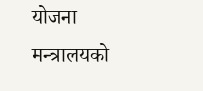योजना मन्त्रालयको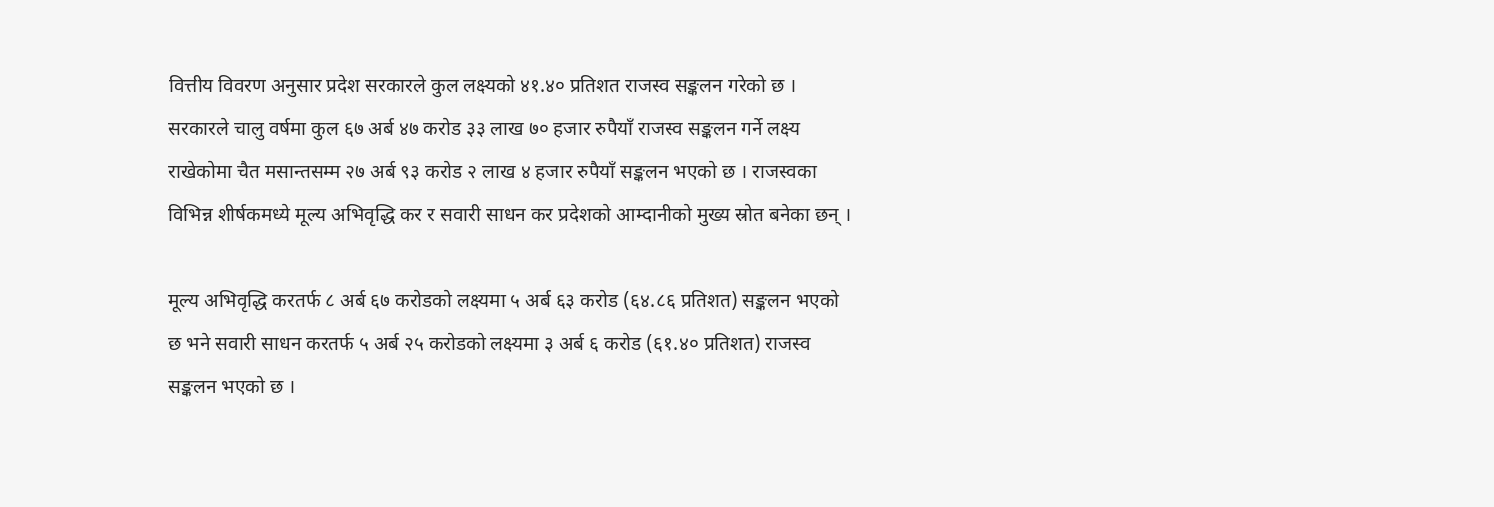वित्तीय विवरण अनुसार प्रदेश सरकारले कुल लक्ष्यको ४१.४० प्रतिशत राजस्व सङ्कलन गरेको छ । सरकारले चालु वर्षमा कुल ६७ अर्ब ४७ करोड ३३ लाख ७० हजार रुपैयाँ राजस्व सङ्कलन गर्ने लक्ष्य राखेकोमा चैत मसान्तसम्म २७ अर्ब ९३ करोड २ लाख ४ हजार रुपैयाँ सङ्कलन भएको छ । राजस्वका विभिन्न शीर्षकमध्ये मूल्य अभिवृद्धि कर र सवारी साधन कर प्रदेशको आम्दानीको मुख्य स्रोत बनेका छन् ।

मूल्य अभिवृद्धि करतर्फ ८ अर्ब ६७ करोडको लक्ष्यमा ५ अर्ब ६३ करोड (६४.८६ प्रतिशत) सङ्कलन भएको छ भने सवारी साधन करतर्फ ५ अर्ब २५ करोडको लक्ष्यमा ३ अर्ब ६ करोड (६१.४० प्रतिशत) राजस्व सङ्कलन भएको छ ।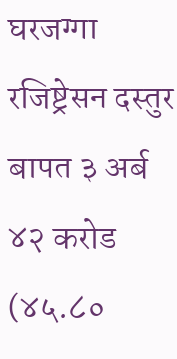घरजग्गा रजिष्ट्रेसन दस्तुर बापत ३ अर्ब ४२ करोड (४५.८०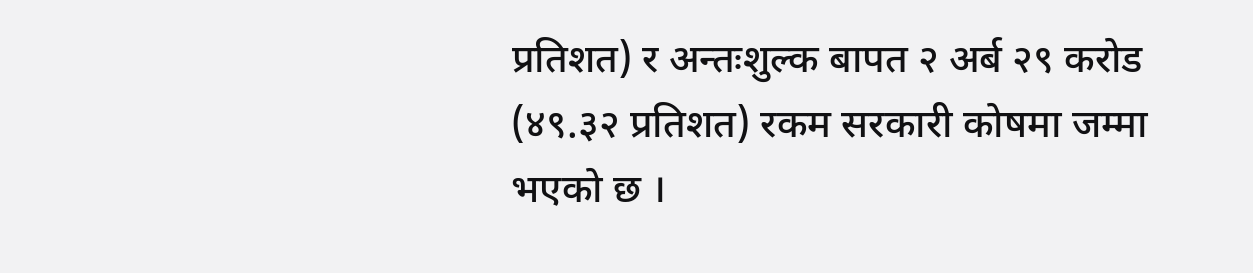प्रतिशत) र अन्तःशुल्क बापत २ अर्ब २९ करोड (४९.३२ प्रतिशत) रकम सरकारी कोषमा जम्मा भएको छ ।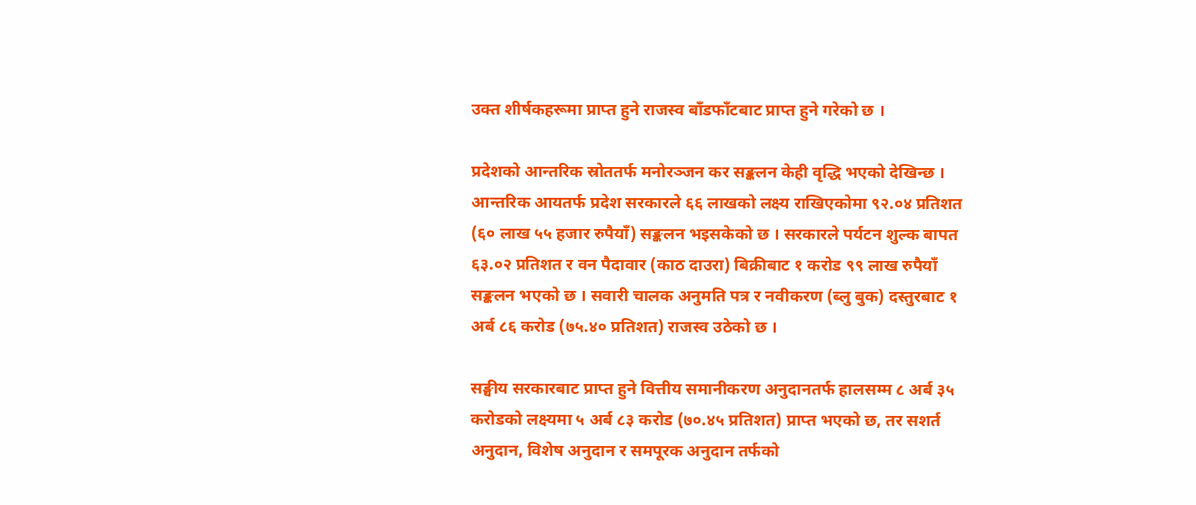उक्त शीर्षकहरूमा प्राप्त हुने राजस्व बाँडफाँटबाट प्राप्त हुने गरेको छ ।

प्रदेशको आन्तरिक स्रोततर्फ मनोरञ्जन कर सङ्कलन केही वृद्धि भएको देखिन्छ । आन्तरिक आयतर्फ प्रदेश सरकारले ६६ लाखको लक्ष्य राखिएकोमा ९२.०४ प्रतिशत (६० लाख ५५ हजार रुपैयाँ) सङ्कलन भइसकेको छ । सरकारले पर्यटन शुल्क बापत ६३.०२ प्रतिशत र वन पैदावार (काठ दाउरा) बिक्रीबाट १ करोड ९९ लाख रुपैयाँ सङ्कलन भएको छ । सवारी चालक अनुमति पत्र र नवीकरण (ब्लु बुक) दस्तुरबाट १ अर्ब ८६ करोड (७५.४० प्रतिशत) राजस्व उठेको छ ।

सङ्घीय सरकारबाट प्राप्त हुने वित्तीय समानीकरण अनुदानतर्फ हालसम्म ८ अर्ब ३५ करोडको लक्ष्यमा ५ अर्ब ८३ करोड (७०.४५ प्रतिशत) प्राप्त भएको छ, तर सशर्त अनुदान, विशेष अनुदान र समपूरक अनुदान तर्फको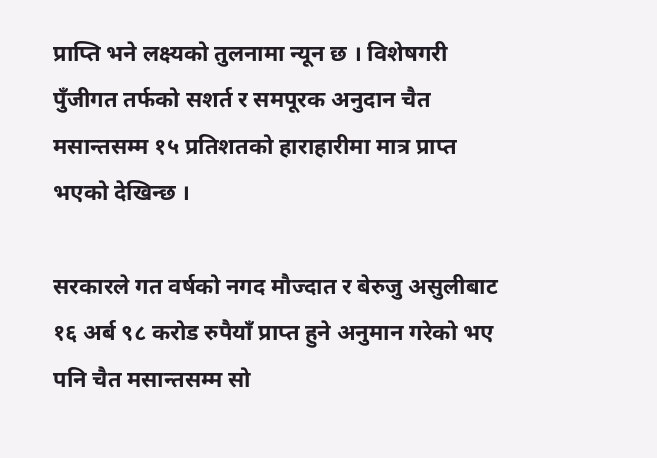प्राप्ति भने लक्ष्यको तुलनामा न्यून छ । विशेषगरी पुँजीगत तर्फको सशर्त र समपूरक अनुदान चैत मसान्तसम्म १५ प्रतिशतको हाराहारीमा मात्र प्राप्त भएको देखिन्छ ।

सरकारले गत वर्षको नगद मौज्दात र बेरुजु असुलीबाट १६ अर्ब ९८ करोड रुपैयाँ प्राप्त हुने अनुमान गरेको भए पनि चैत मसान्तसम्म सो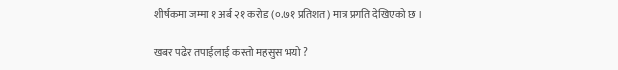शीर्षकमा जम्मा १ अर्ब २१ करोड (०.७१ प्रतिशत) मात्र प्रगति देखिएको छ ।

खबर पढेर तपाईलाई कस्तो महसुस भयो ?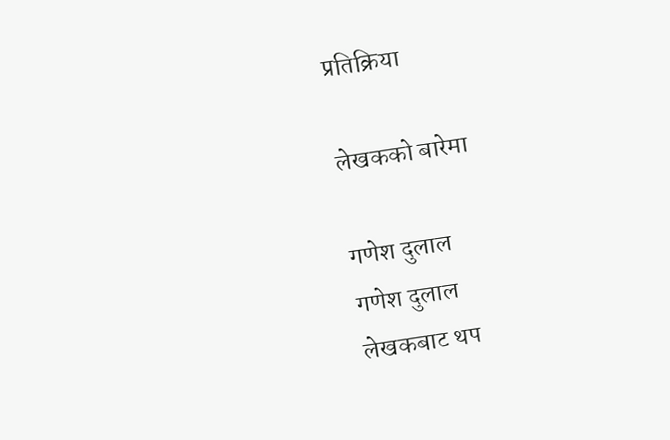प्रतिक्रिया

लेखकको बारेमा

गणेश दुलाल
गणेश दुलाल
लेखकबाट थप